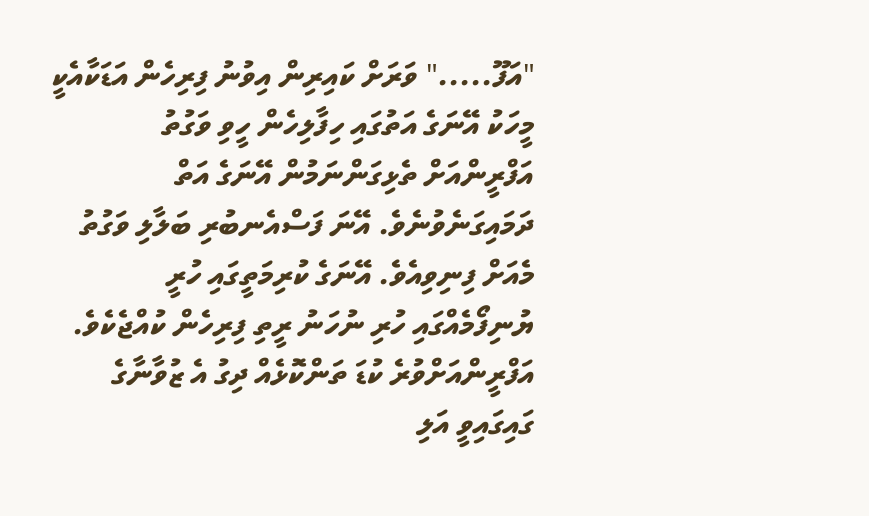"އަފޫ....." ވަރަށް ކައިރިން އިވުނު ފިރިހެން އަޑަކާއެކީ މީހަކު އޭނަގެ އަތުގައި ހިފާލިހެން ހީވި ވަގުތު އަފްރީންއަށް ތެޅިގަންނަމުން އޭނަގެ އަތް ދަމައިގަނެވުނެވެ. އޭނަ ފަސްއެނބުރި ބަލާލި ވަގުތު މެއަށް ފިނިވިއެވެ. އޭނަގެ ކުރިމަތީގައި ހުރީ ޔުނިފޯމެއްގައި ހުރި ނުހަނު ރީތި ފިރިހެން ކުއްޖެކެވެ. އަފްރީންއަށްވުރެ ކުޑަ ތަންކޮޅެއް ދިގު އެ ޒުވާނާގެ ގައިގައިވީ އަލި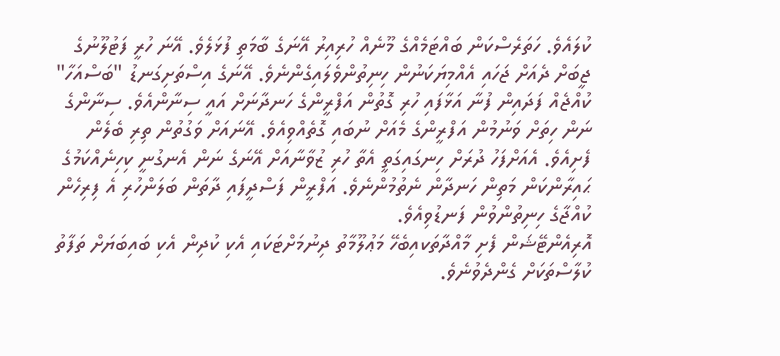ކުލައެވެ. ހަތަރެސްކަން ބައްޓަމެއްގެ މޫނެއް ހުރިއިރު އޭނަގެ ބާމަތި ފުޅަލެވެ. އޭނަ ހުރީ ފަޓުލޫނުގެ ޖީބަށް ދެއަށް ޖަހައި އެއްމިޔަކަނުން ހިނިތުންވެލައިގެންނެވެ. އޭނަގެ އިސްތަށިގަނޑު "ބަސްއަހާ" ކުއްޖެއް ފަދައިން ފުނާ އަޅާފައި ހުރި ގޮތުން އަފްރީންގެ ހަނދާނަށް އައީ ސިނާންއެވެ. ސިނާންގެ ނަން ހިތަށް ވަނުމުން އަފްރީންގެ މެއަށް ނުބައި ގޮތެއްވިއެވެ. އޭނައަށް ވަގުތުން ތިރި ބެލެން ފެށިއެވެ. އެއަށްފަހު ދުރަށް ހިނގައިގަތީ އެތާ ހުރި ޒުވާނާއަށް އޭނަގެ ނަން އެނގުނީ ކިހިނެއްކަމުގެ ޙައިރާންކަން މަތިން ހަނދާން ނެތުމުންނެވެ. އަފްރީން ފަސްދީފައި ދާތަން ބަލަންހުރި އެ ފިރިހެން ކުއްޖާގެ ހިނިތުންވުން ފަނޑުވިއެވެ.
އޮރިއެންޓޭޝަން ފެށި މާއްދާތަކއިބެހޭ މަޢުލޫމާތު ދިނުމަށްޓަކައި އެކި ކުދިން އެކި ބައިބަޔަށް ތަފާތު ކުލާސްތަކަށް ގެންދެވުނެވެ.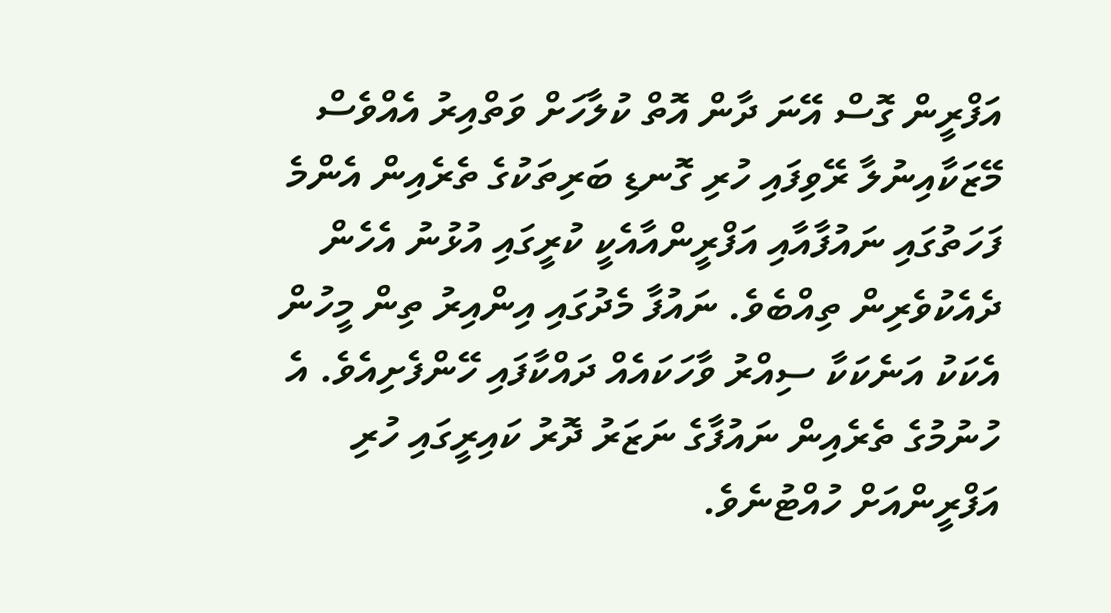އަފްރީން ގޮސް އޭނަ ދާން އޮތް ކުލާހަށް ވަތްއިރު އެއްވެސް މޭޒަކާއިނުލާ ރޭވިފައި ހުރި ގޮނޑި ބަރިތަކުގެ ތެރެއިން އެންމެ ފަހަތުގައި ނައުފާއާއި އަފްރީންއާއެކީ ކުރީގައި އުޅުނު އެހެން ދެއެކުވެރިން ތިއްބެވެ. ނައުފާ މެދުގައި އިންއިރު ތިން މީހުން އެކަކު އަނެކަކާ ސިއްރު ވާހަކައެއް ދައްކާފައި ހޭންފެށިއެވެ. އެ ހުނުމުގެ ތެރެއިން ނައުފާގެ ނަޒަރު ދޮރު ކައިރީގައި ހުރި އަފްރީންއަށް ހުއްޓުނެވެ.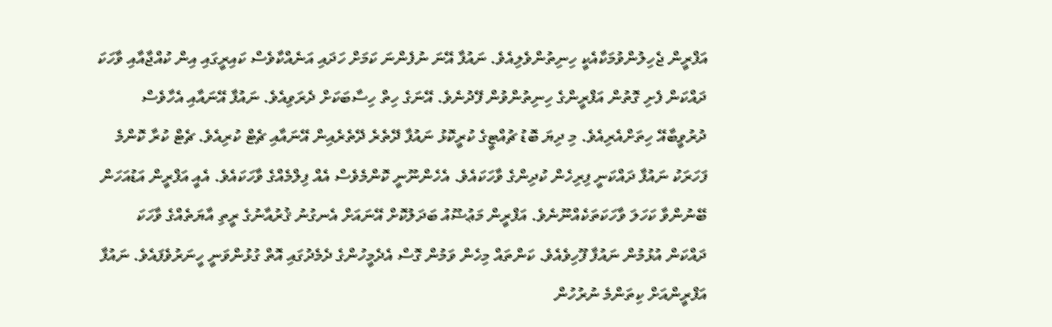އަފްރީން ޖެހިލުންވުމަކާއެކީ ހިނިތުންވެލިއެވެ. ނައުފާ އޭނަ ނުފެންނަ ކަމަށް ހަދައި އަނެއްކާވެސް ކައިރީގައި އިން ކުއްޖާއާއި ވާހަކަ ދައްކަން ފެށި ގޮތުން އަފްރީންގެ ހިނިތުންވުން ފޭދުނެވެ. އޭނަގެ ހިތް ހިސާބަކަށް ދެރަވިއެވެ. ނައުފާ އޭނައާއި އެހާވެސް ދުރުވީބާއޭ ހިތަށްއެރިއެވެ. މި ދިޔަ ބޮޑު ޗުއްޓީގެ ކުރީކޮޅު ނައުފާ ދޭތެރެ ދޭތެރެއިން އޭނައާއި ޗެޓް ކުރިއެވެ. ޗެޓް ކުރާ ކޮންމެ ފަހަރަކު ނައުފާ ދައްކަނީ ފިރިހެން ކުދިންގެ ވާހަކައެވެ. އެހެންނޫނީ ކޮންމެވެސް އެއް ފިލްމެއްގެ ވާހަކައެވެ. އެއީ އަފްރީން އަޑުއަހަން ބޭނުންވާ ކަހަލަ ވާހަކަތަކެއްނޫނެވެ. އަފްރީން މަޢުޟޫއު ބަދަލުކޮށް އޭނައަށް އެނގުނު ޤުރުއާނުގެ ރީތި އާޔަތެއްގެ ވާހަކަ ދައްކަން އުޅުމުން ނައުފާ ފޫހިވެއެވެ. ކަންތައް މިހެން ވަމުން ގޮސް އެދެމީހުންގެ ދެމެދުގައި އޮތް ގުޅުންވަނީ ހީނަރުވެފައެވެ. ނައުފާ އަފްރީންއަށް ކިތަންމެ ނުރުހުން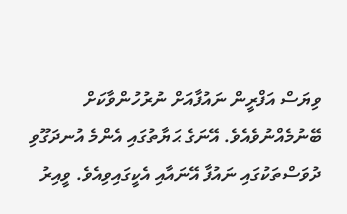ވިޔަސް އަފްރީން ނައުފާއަށް ނުރުހުންވާކަށް ބޭނުމެއްނުވެއެވެ. އޭނަގެ ޙަޔާތުގައި އެންމެ އުނދަގޫވި ދުވަސްތަކުގައި ނައުފާ އޭނައާއި އެކީގައިވިއެވެ. ވީއިރު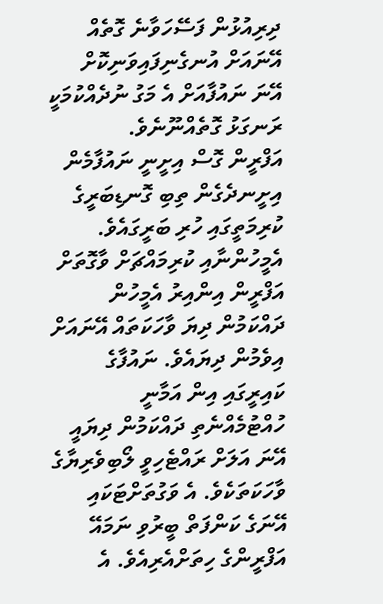ދިރިއުޅުން ފަސޭހަވާނެ ގޮތެއް އޭނައަށް އުނގެނިފައިވަނިކޮށް އޭނަ ނައުފާއަށް އެ މަގު ނުދެއްކުމަކީ ރަނގަޅު ގޮތެއްނޫނެވެ.
އަފްރީން ގޮސް އިށީނީ ނައުފާމެން އިށީނދެގެން ތިބި ގޮނޑިބަރީގެ ކުރިމަތީގައި ހުރި ބަރީގައެވެ. އެމީހުންނާއި ކުރިމައްޗަށް ވާގޮތަށް އަފްރީން އިންއިރު އެމީހުން ދައްކަމުން ދިޔަ ވާހަކަތައް އޭނައަށް އިވެމުން ދިޔައެވެ. ނައުފާގެ ކައިރީގައި އިން އަމާނީ ހުއްޓުމެއްނެތި ދައްކަމުން ދިޔައީ އޭނަ އަލަށް ރައްޓެހިވީ ލޯބިވެރިޔާގެ ވާހަކަތަކެވެ. އެ ވަގުތަށްޓަކައި އޭނަގެ ކަންފަތް ބީރުވި ނަމައޭ އަފްރީންގެ ހިތަށްއެރިއެވެ. އެ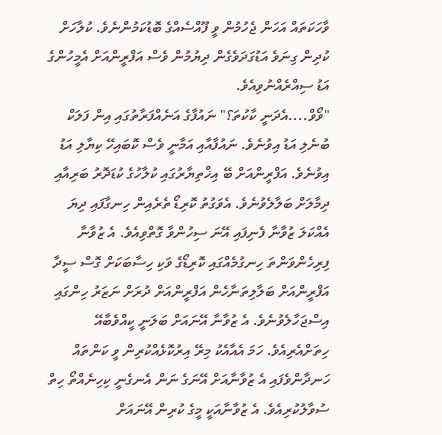ވާހަކަތައް އަހަން ޖެހުމުން ވީ ފޫއްސެއްގެ ބޮޑުކަމުންނެވެ. ކުލާހަށް ކުދިން ގިނަވެ އަޑުގަދަވެގެން ދިޔުމުން ވެސް އަފްރީންއަށް އެމީހުންގެ އަޑު ސިއްރެއްނުވިއެވެ.
"ވޯވް....އެދަނީ ކާކުތަ؟" ނައުފާގެ އަނެއްފަރާތުގައި އިން ފަލަކް ބުނެލި އަޑު އިވުނެވެ. ނައުފާއާއި އަމާނީ ވެސް ކޮބައިހޭ ކިޔާލި އަޑު އިވުނެވެ. އަފްރީންއަށް ބޭ އިޚްތިޔާރުގައި ކުލާހުގެ ކުޑަދޮރު ބަރިއާއި ދިމާލަށް ބަލާލެވުނެވެ. އެވަގުތު ކޮރިޑޯ ތެރެއިން ހިނގާފައި ދިޔަ އެއްކަލަ ޒުވާނާ ފެނިފައި އޭނަ ސިހުންވާ ގޮތްވިއެވެ. އެ ޒުވާނާ ފިރިހެންވަންތަ ހިނގުމެއްގައި ކޮރިޑޯގެ ވަކި ހިސާބަކަށް ގޮސް ސީދާ އަފްރީންއަށް ބަލާލިތަނާހެން އަފްރީންއަށް ދުރަށް ނަޒަރު ހިންގައި އިސްޖަހާލެވުނެވެ. އެ ޒުވާނާ އޭނައަށް ބަލަނީ ކީއްވެބާއޭ ހިތަށްއެރިއެވެ. ހަމަ އެއާއެކު މިރޭ އިރުކޮޅެއްކުރިން ވީ ކަންތައް ހަނދާންވެފައި އެ ޒުވާނާއަށް އޭނަގެ ނަން އެނގެނީ ކިހިނެއްތޯ ހިތް ސުވާލުކުރިއެވެ. އެ ޒުވާނާއަކީ މީގެ ކުރިން އޭނައަށް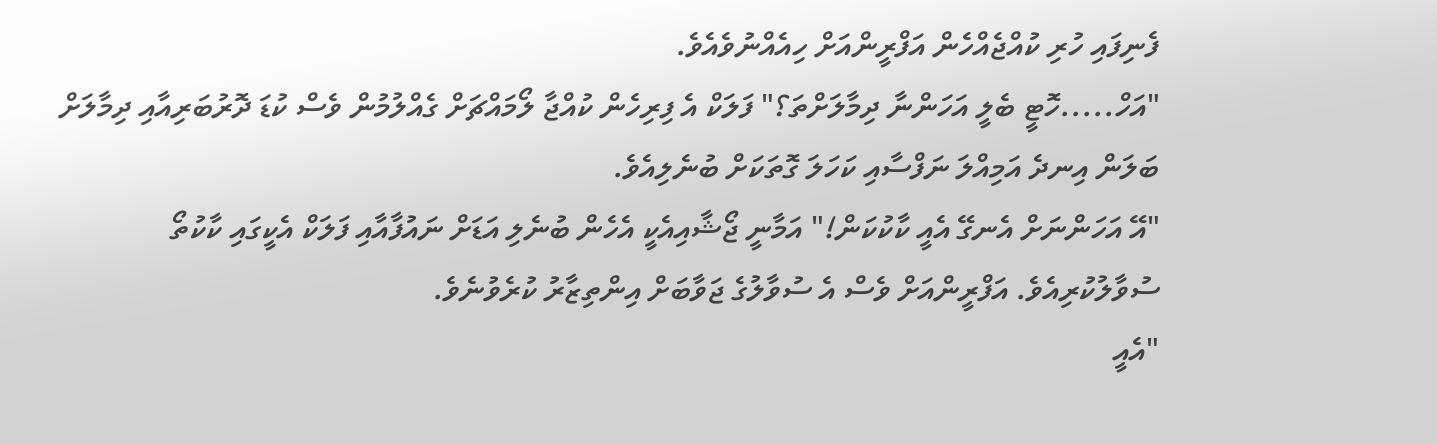ފެނިފައި ހުރި ކުއްޖެއްހެން އަފްރީންއަށް ހިއެއްނުވެއެވެ.
"އަހް.....ހޮޓީ ބެލީ އަހަންނާ ދިމާލަށްތަ؟" ފަލަކް އެ ފިރިހެން ކުއްޖާ ލޯމައްޗަށް ގެއްލުމުން ވެސް ކުޑަ ދޮރުބަރިއާއި ދިމާލަށް ބަލަން އިނދެ އަމިއްލަ ނަފްސާއި ކަހަލަ ގޮތަކަށް ބުނެލިއެވެ.
"އޭ އަހަންނަށް އެނގޭ އެއީ ކާކުކަން!" އަމާނީ ޖޯޝާއިއެކީ އެހެން ބުނެލި އަޑަށް ނައުފާއާއި ފަލަކް އެކީގައި ކާކުތޯ ސުވާލުކުރިއެވެ. އަފްރީންއަށް ވެސް އެ ސުވާލުގެ ޖަވާބަށް އިންތިޒާރު ކުރެވުނެވެ.
"އެއީ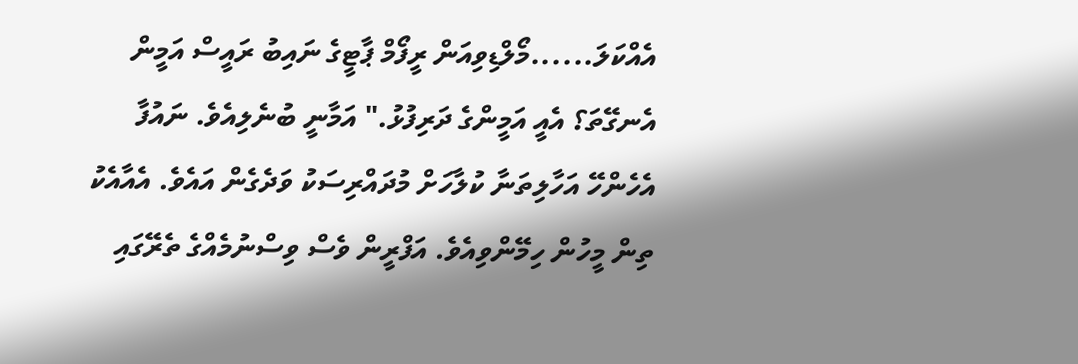އެއްކަލަ......މޯލްޑިވިއަން ރީފޯމް ޕާޓީގެ ނައިބު ރައީސް އަމީން އެނގޭތަ؟ އެއީ އަމީންގެ ދަރިފުޅު." އަމާނީ ބުނެލިއެވެ. ނައުފާ އެހެންހޭ އަހާލިތަނާ ކުލާހަށް މުދައްރިސަކު ވަދެގެން އައެވެ. އެއާއެކު ތިން މީހުން ހިމޭންވިއެވެ. އަފްރީން ވެސް ވިސްނުމެއްގެ ތެރޭގައި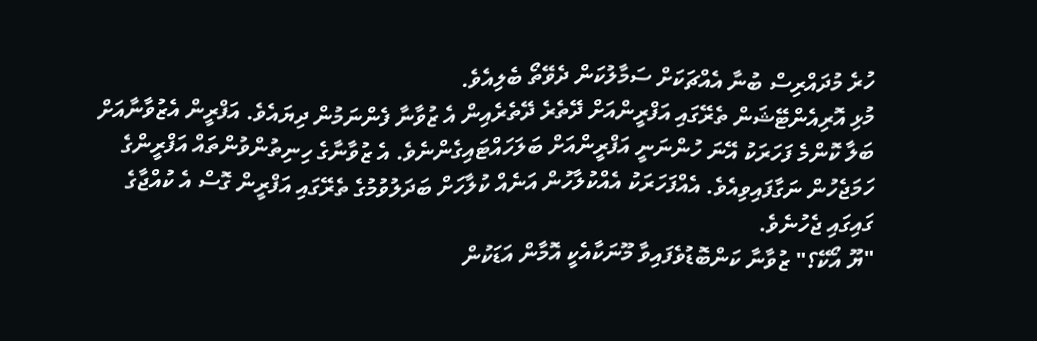ހުރެ މުދައްރިސް ބުނާ އެއްޗަކަށް ސަމާލުކަން ދެވޭތޯ ބެލިއެވެ.
މުޅި އޮރިއެންޓޭޝަން ތެރޭގައި އަފްރީންއަށް ދޭތެރެ ދޭތެރެއިން އެ ޒުވާނާ ފެންނަމުން ދިޔައެވެ. އަފްރީން އެޒުވާނާއަށް ބަލާ ކޮންމެ ފަހަރަކު އޭނަ ހުންނަނީ އަފްރީންއަށް ބަލަހައްޓައިގެންނެވެ. އެ ޒުވާނާގެ ހިނިތުންވުންތައް އަފްރީންގެ ހަމަޖެހުން ނަގާފައިވިއެވެ. އެއްފަހަރަކު އެއްކުލާހުން އަނެއް ކުލާހަށް ބަދަލުވުމުގެ ތެރޭގައި އަފްރީން ގޮސް އެ ކުއްޖާގެ ގައިގައި ޖެހުނެވެ.
"ޔޫ އޯކޭ؟" ޒުވާނާ ކަންބޮޑުވެފައިވާ މޫނަކާއެކީ އޮމާން އަޑަކުން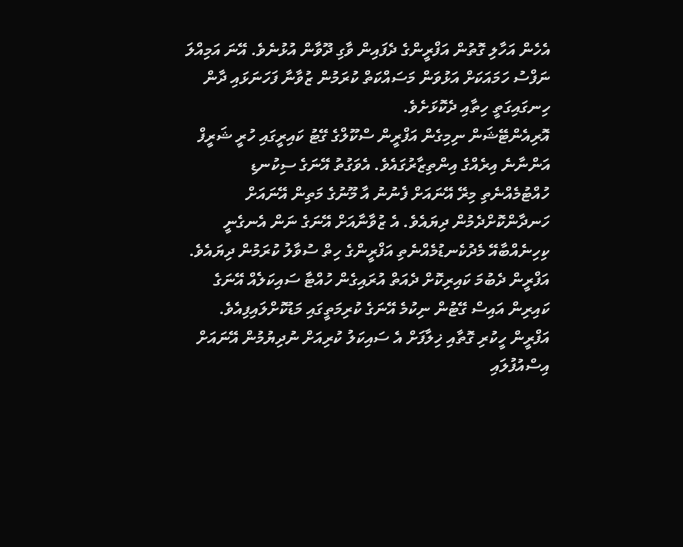އެހެން އަހާލި ގޮތުން އަފްރީންގެ ދެފައިން ވާގި ދޫވާން އުޅުނެވެ. އޭނަ އަމިއްލަ ނަފްސު ހަމައަކަށް އަޅުވަން މަސައްކަތް ކުރަމުން ޒުވާނާ ފަހަނަޅައި ދާން ހިނގައިގަތީ ހިތާއި ދެކޮޅަށެވެ.
އޮރިއެންޓޭޝަން ނިމިގެން އަފްރީން ސްކޫލްގެ ގޭޓު ކައިރީގައި ހުރީ ޝަރީފް އަންނާނެ އިރެއްގެ އިންތިޒާރުގައެވެ. އެވަގުތު އޭނަގެ ސިކުނޑި ހުއްޓުމެއްނެތި މިރޭ އޭނައަށް ފެނުނު އާ މޫނުގެ މަތިން އޭނައަށް ހަނދާންކޮށްދެމުން ދިޔައެވެ. އެ ޒުވާނާއަށް އޭނަގެ ނަން އެނގެނީ ކިހިނެއްބާއޭ މެދުކެނޑުމެއްނެތި އަފްރީންގެ ހިތް ސުވާލު ކުރަމުން ދިޔައެވެ. އަފްރީން ދެބުމަ ކައިރިކޮށް ދެއަތް އުރައިގެން ހުއްޓާ ސައިކަލެއް އޭނަގެ ކައިރިން އައިސް ގޭޓުން ނިކުމެ އޭނަގެ ކުރިމަތީގައި މަޑުކޮށްލައިފިއެވެ. އަފްރީން ހީކުރި ގޮތާއި ޚިލާފަށް އެ ސައިކަލު ކުރިއަށް ނުދިޔުމުން އޭނައަށް އިސްއުފުލައި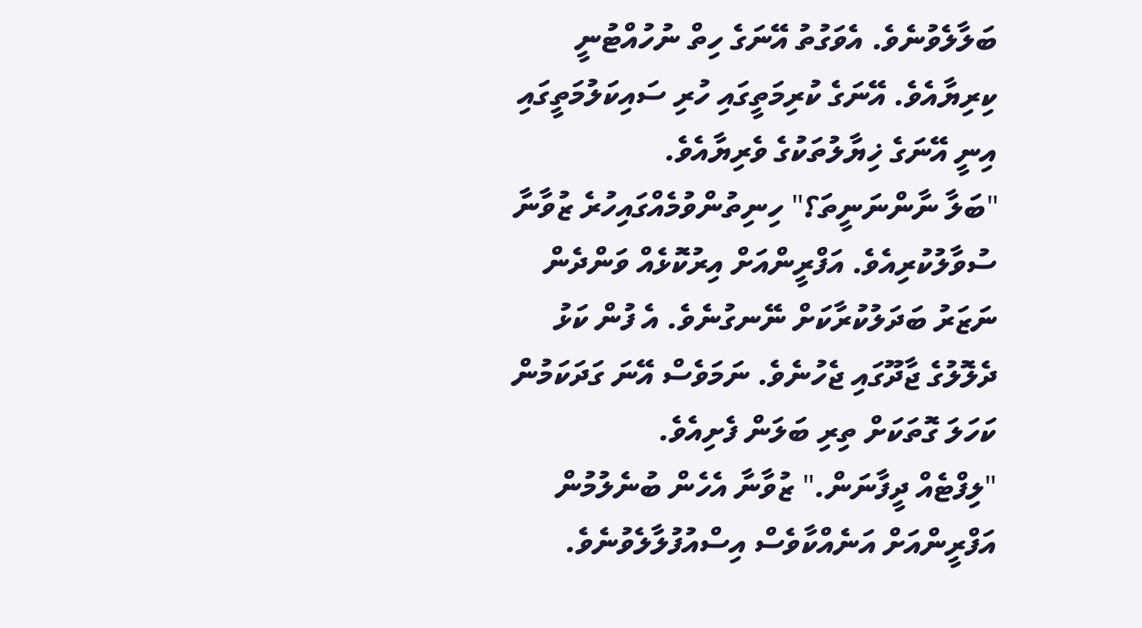ބަލާލެވުނެވެ. އެވަގުތު އޭނަގެ ހިތް ނުހުއްޓުނީ ކިރިޔާއެވެ. އޭނަގެ ކުރިމަތީގައި ހުރި ސައިކަލުމަތީގައި އިނީ އޭނަގެ ޚިޔާލުތަކުގެ ވެރިޔާއެވެ.
"ބަލާ ނާންނަނީތަ؟" ހިނިތުންވުމެއްގައިހުރެ ޒުވާނާ ސުވާލުކުރިއެވެ. އަފްރީންއަށް އިރުކޮޅެއް ވަންދެން ނަޒަރު ބަދަލުކުރާކަށް ނޭނގުނެވެ. އެ ފުން ކަޅު ދެލޮލުގެ ޖާދޫގައި ޖެހުނެވެ. ނަމަވެސް އޭނަ ގަދަކަމުން ކަހަލަ ގޮތަކަށް ތިރި ބަލަން ފެށިއެވެ.
"ލިފްޓެއް ދީފާނަން." ޒުވާނާ އެހެން ބުނެލުމުން އަފްރީންއަށް އަނެއްކާވެސް އިސްއުފުލާލެވުނެވެ.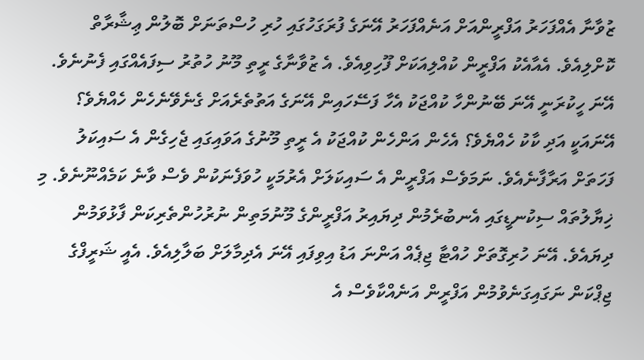ޒުވާނާ އެއްފަހަރު އަފްރީންއަށް އަނެއްފަހަރު އޭނަގެ ފުރަގަހުގައި ހުރި ހުސްތަނަށް ބޮލުން ޢިޝާރާތް ކޮށްލިއެވެ. އެއާއެކު އަފްރީން ކުއްލިއަކަށް ފޫހިވިއެވެ. އެ ޒުވާނާގެ ރީތި މޫނު ހުތުރު ސިފައެއްގައި ފެނުނެވެ. އޭނަ ހީކުރަނީ އޭނަ ބޭނުންހާ ކުއްޖަކު އެހާ ފަސޭހައިން އޭނަގެ އަތުތެރެއަށް ގެނެވޭނެހެން ހެއްޔެވެ؟ އޭނައަކީ އަދި ކާކު ހެއްޔެވެ؟ އެހެން އަންހެން ކުއްޖަކު އެ ރީތި މޫނުގެ އަވައިގައި ޖެހިގެން އެ ސައިކަލު ފަހަތަށް އަރާފާނެއެވެ. ނަމަވެސް އަފްރީން އެ ސައިކަލަށް އެރުމަކީ ހުވަފެނަކުން ވެސް ވާނެ ކަމެއްނޫނެވެ. މި ޚިޔާލުތައް ސިކުނޑީގައި އެނބުރެމުން ދިޔައިރު އަފްރީންގެ މޫނުމަތިން ނުރުހުންތެރިކަން ފާޅުވަމުން ދިޔައެވެ. އޭނަ ހުރިގޮތަށް ހުއްޓާ ޖިޕެއް އަންނަ އަޑު އިވިފައި އޭނަ އެދިމާލަށް ބަލާލިއެވެ. އެއީ ޝަރީފްގެ ޖިޕްކަން ނަގައިގަނެވުމުން އަފްރީން އަނެއްކާވެސް އެ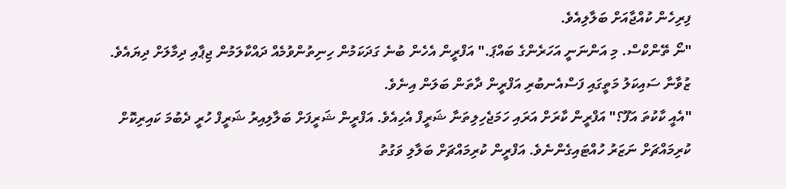ފިރިހެން ކުއްޖާއަށް ބަލާލިއެވެ.
"ނޯ ތޭންކްސް. މި އަންނަނީ އަހަރެންގެ ބައްޕަ." އަފްރީން އެހެން ބުނެ ގަދަކަމުން ހިނިތުންވުމެއް ދައްކާލަމުން ޖިޕާއި ދިމާލަށް ދިޔައެވެ. ޒުވާނާ ސައިކަލު މަތީގައި ފަސްއެނބުރި އަފްރީން ދާތަން ބަލަން އިނެވެ.
"އެއީ ކާކުތަ އަފޫ؟" އަފްރީން ކާރަށް އަރައި ހަމަޖެހިލިތަނާ ޝަރީފް އެހިއެވެ. އަފްރީން ޝަރީފަށް ބަލާލިއިރު ޝަރީފް ހުރީ ދެބުމަ ކައިރިކޮށް ކުރިމައްޗަށް ނަޒަރު ހުއްޓައިގެންނެވެ. އަފްރީން ކުރިމައްޗަށް ބަލާލި ވަގުތު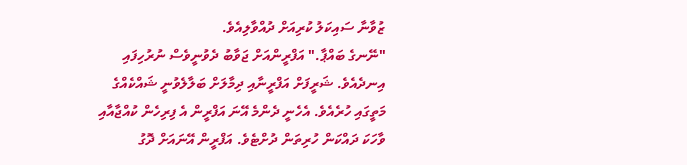ޒުވާނާ ސައިކަލު ކުރިއަށް ދުއްވާލިއެވެ.
"ނޭނގެ ބައްޕާ." އަފްރީންއަށް ޖަވާބު ދެވުނީވެސް ނުރުހިފައި އިނދެއެވެ. ޝަރީފަށް އަފްރީނާއި ދިމާލަށް ބަލާލެވުނީ ޝައްކެއްގެ މަތީގައި ހުރެއެވެ. އެހެނީ ދެންމެ އޭނަ އަފްރީން އެ ފިރިހެން ކުއްޖާއާއި ވާހަކަ ދައްކަން ހުރިތަން ދުށްޓެވެ. އަފްރީން އޭނައަށް ދޮގު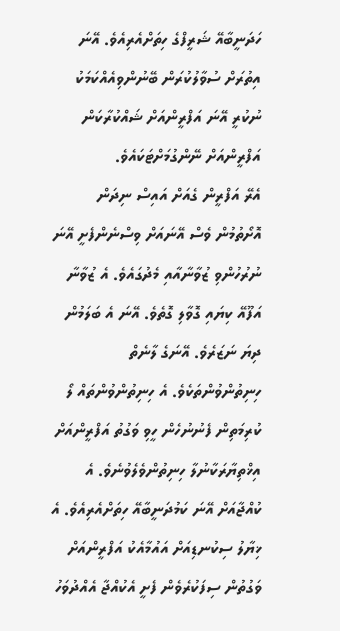ހަދަނީބާއޭ ޝަރީފްގެ ހިތަށްއެރިއެވެ. އޭނަ އިތުރަށް ސުވާލުކުރަން ބޭނުންވިއެއްކަމަކު ނުކުރީ އޭނަ އަފްރީންއަށް ޝައްކުރާކަން އަފްރީންއަށް ނޭންގުމަށްޓަކައެވެ.
އެރޭ އަފްރީން ގެއަށް އައިސް ނިދަން އޮށޯތުމުން ވެސް އޭނައަށް ވިސްނެންފެށީ އޭނަ ނުރުހުންވި ޒުވާނާއާއި މެދުގައެވެ. އެ ޒުވާނާ އަފޫއޭ ކިޔައި ގޮވާލި ގޮތެވެ. އޭނަ އެ ބަލަމުން ދިޔަ ނަޒަރެވެ. އޭނަގެ ލާނެތް ހިނިތުންވުންތަކެވެ. އެ ހިނިތުންވުންތައް ލޯ ކުރިމަތިން ފެނުނުހެން ހީވި ވަގުތު އަފްރީންއަށް އިޚްތިޔާރަކާނުލާ ހިނިތުންވެލެވުނެވެ. އެ ކުއްޖާއަށް އޭނަ ކަމުދަނީބާއޭ ހިތަށްއެރިއެވެ. އެ ޚިޔާލު ސިކުނޑިއަށް އައުމާއެކު އަފްރީންއަށް ވަގުތުން ސިފަކުރެވެން ފެށީ އެކުއްޖާ އެއްދުވަހު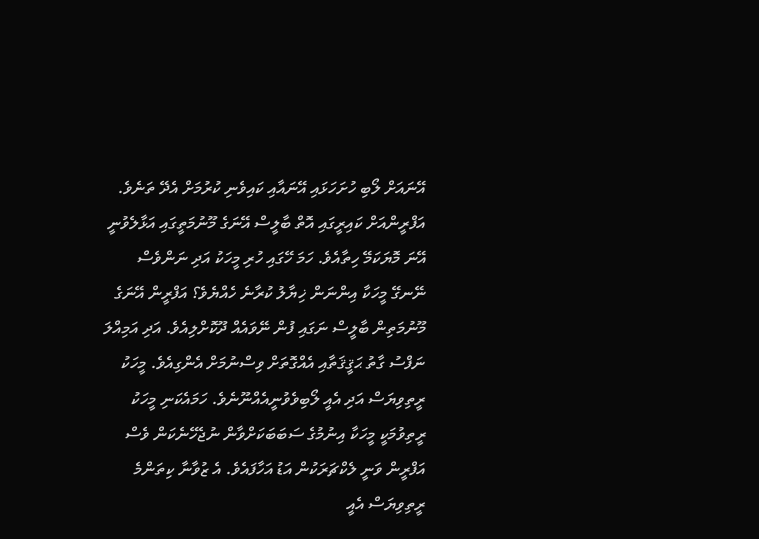އޭނައަށް ލޯބި ހުށަހަޅައި އޭނައާއި ކައިވެނި ކުރުމަށް އެދޭ ތަނެވެ. އަފްރީންއަށް ކައިރީގައި އޮތް ބާލީސް އޭނަގެ މޫނުމަތީގައި އަޅާލެވުނީ އޭނަ މޮޔަކަމޭ ހިތާއެވެ. ހަމަ ހޭގައި ހުރި މީހަކު އަދި ނަންވެސް ނޭނގޭ މީހަކާ އިންނަން ޚިޔާލު ކުރާނެ ހެއްޔެވެ؟ އަފްރީން އޭނަގެ މޫނުމަތިން ބާލީސް ނަގައި ފުން ނޭވައެއް ދޫކޮށްލިއެވެ. އަދި އަމިއްލަ ނަފްސު ގާތު ޙަޤީޤަތާއި އެއްގޮތަށް ވިސްނުމަށް އެންގިއެވެ. މީހަކު ރީތިވިޔަސް އަދި އެއީ ލޯބިވެވުނީއެއްނޫނެވެ. ހަމައެކަނި މީހަކު ރީތިވުމަކީ މީހަކާ އިނުމުގެ ސަބަބަކަށްވާން ނުޖެހޭނެކަން ވެސް އަފްރީން ވަނީ ލެކްޗަރަކުން އަޑު އަހާފައެވެ. އެ ޒުވާނާ ކިތަންމެ ރީތިވިޔަސް އެއީ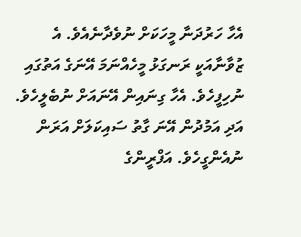އެހާ ހަރުދަނާ މީހަކަށް ނުވެދާނެއެވެ. އެ ޒުވާނާއަކީ ރަނގަޅު މީހެއްނަމަ އޭނަގެ އަތުގައި ނުހިފީހެވެ. އެހާ ގިނައިން އޭނައަށް ނުބެލީހެވެ. އަދި އަމުދުން އޭނަ ގާތު ސައިކަލަށް އަރަން ނުއެންގީހެވެ. އަފްރީންގެ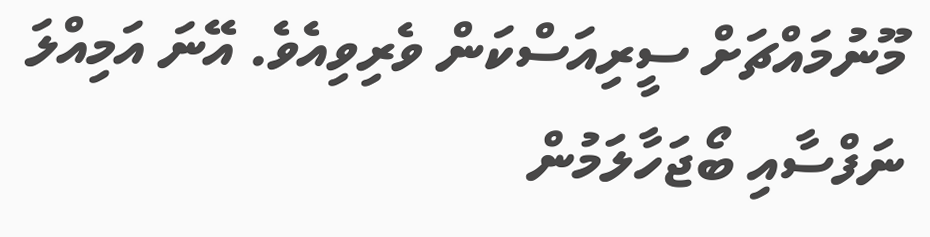މޫނުމައްޗަށް ސީރިއަސްކަން ވެރިވިއެވެ. އޭނަ އަމިއްލަ ނަފްސާއި ބޯޖަހާލަމުން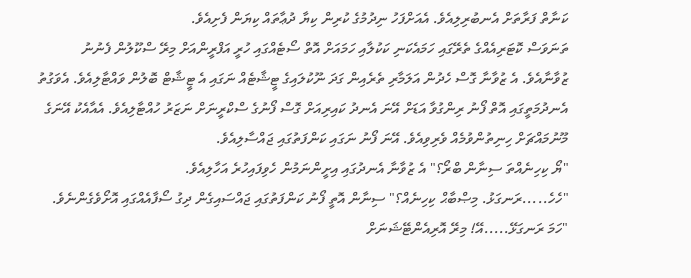ކަނާތް ފަރާތަށް އެނބުރިލިއެވެ. އެއަށްފަހު ނިދުމުގެ ކުރިން ކިޔާ ދުޢާތައް ކިޔަން ފެށިއެވެ.
ތަނަވަސް ކޮޓަރިއެއްގެ ތެރޭގައި ހަމައެކަނި ކަކުލާއި ހަމައަށް އޮތް ސޯޓެއްގައި ހުރީ އަފްރީންއަށް މިރޭ ސްކޫލުން ފެނުނު ޒުވާނާއެވެ. އެ ޒުވާނާ ގޮސް ހެދުން އަލަމާރި ތެރެއިން ގަދަ ނޫކުލައިގެ ޓީޝާޓެއް ނަގައި އެ ޓީޝާޓް ބޮލުން ވައްޓާލިއެވެ. އެވަގުތު އެނދުމަތީގައި އޮތް ފޯނު ރިންގުވާ އަޑަށް އޭނަ އެނދު ކައިރިއަށް ގޮސް ފޯނުގެ ސްކްރީނަށް ނަޒަރު ހުއްޓާލިއެވެ. އެއާއެކު އޭނަގެ މޫނުމައްޗަށް ހިނިތުންވުމެއް ވެރިވިއެވެ. އޭނަ ފޯނު ނަގައި ކަންފަތުގައި ޖައްސާލިއެވެ.
"ޔޯ ކިހިނެއްތަ ސިނާން ބްރޯ؟" އެ ޒުވާނާ އެނދުގައި އިށީންނަމުން ހެވިފައިހުރެ އަހާލިއެވެ.
"ހެހެ.....ރަނގަޅު. މިޞްބާޙް ކިހިނެއް؟" ސިނާން އޮތީ ފޯނު ކަންފަތުގައި ޖައްސައިގެން ދިގު ސޯފާއެއްގައި އޮށޯވެގެންނެވެ.
"ހަމަ ރަނގަޅޭ.....އޭ! މިރޭ އޮރިއެންޓޭޝަނަށް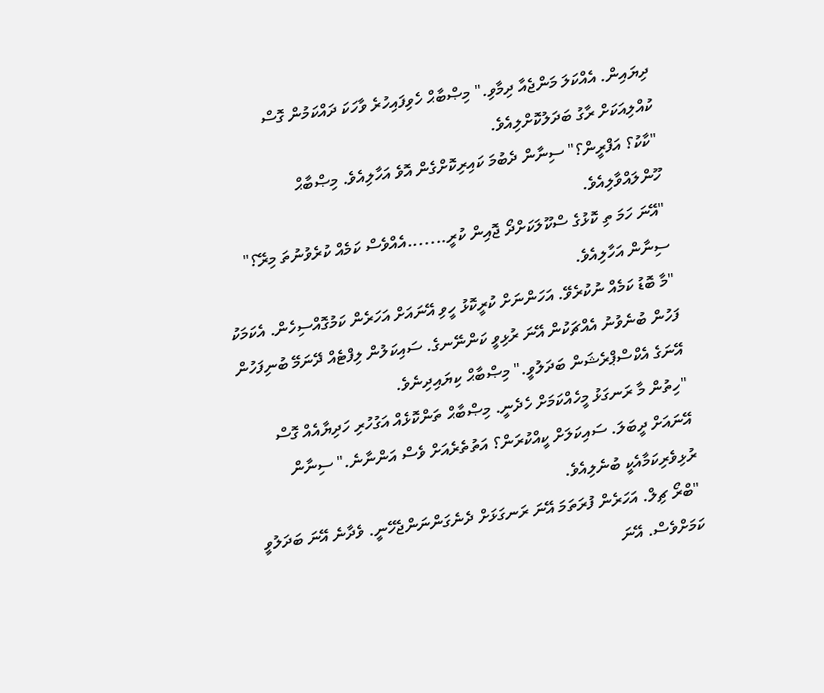ދިޔައިން. އެއްކަލަ މަންޖެއާ ދިމާވި." މިޞްބާޙް ހެވިފައިހުރެ ވާހަކަ ދައްކަމުން ގޮސް ކުއްލިއަކަށް ރާގު ބަދަލުކޮށްލިއެވެ.
"ކާކު؟ އަފްރީން؟" ސިނާން ދެބުމަ ކައިރިކޮށްގެން އޮވެ އަހާލިއެވެ. މިޞްބާޙް ހޫންލައްވާލިއެވެ.
"އޭނަ ހަމަ ތި ކޮޅުގެ ސްކޫލަކަށްދޯ ޖޮއިން ކުރީ.......އެއްވެސް ކަމެއް ކުރެވުނުތަ މިރޭ؟" ސިނާން އަހާލިއެވެ.
"މާ ބޮޑު ކަމެއް ނުކުރެވޭ. އަހަންނަށް ކުރީކޮޅު ހީވި އޭނައަށް އަހަރެން ކަމުގޮއްސިހެން. އެކަމަކު ފަހުން ބުނެވުނު އެއްޗަކުން އޭނަ ރުޅިވީ ކަންނޭނގެ. ސައިކަލުން ލިފްޓެއް ދޭނަމޭ ބުނިފަހުން އޭނަގެ އެކްސްޕްރެޝަން ބަދަލުވީ." މިޞްބާޙް ކިޔައިދިނެވެ.
"ހިތުން މާ ރަނގަޅު މީހެއްކަމަށް ހެދެނީ. މިޞްބާޙް ތަންކޮޅެއް އަގުހުރި ހަދިޔާއެއް ގޮސް އޭނައަށް ދީބަލަ. ސައިކަލަށް ކީއްކުރަން؟ އަތުތެރެއަށް ވެސް އަންނާނެ." ސިނާން ރުޅިވެރިކަމާއެކީ ބުނެލިއެވެ.
"ބްރޯ ޗިލް. އަހަރެން ފުރަތަމަ އޭނަ ރަނގަޅަށް ދެނެގަންނަންޖެހޭނީ. ވެދާނެ އޭނަ ބަދަލުވީ ކަމަށްވެސް. އޭނަ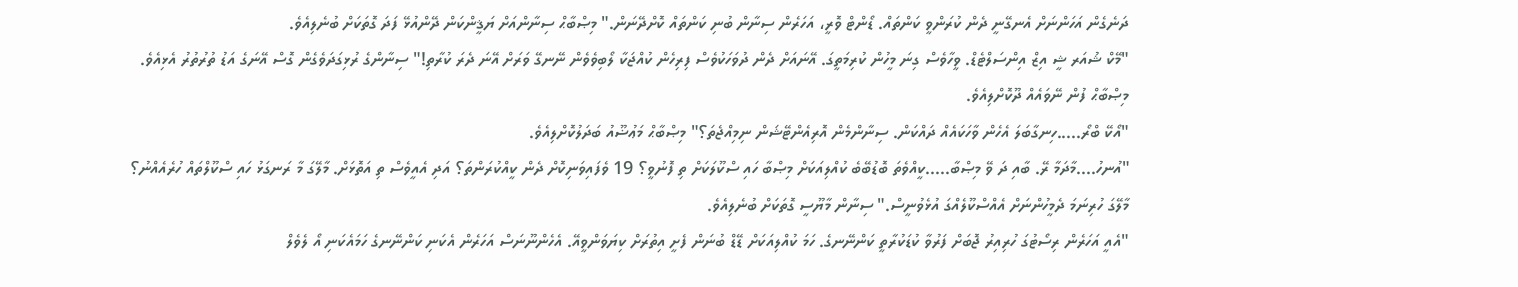ދަނެގެން އަހަންނަށް އެނގޭނީ ދެން ކުރަންވީ ކަންތައް. ޑޯންޓް ވޮރީ، އަހަރެން ސިނާން ބުނި ކަންތައް ކޮށްދޭނަން." މިޞްބާޙް ސިނާންއަށް ޔަޤީންކަން ދޭންއުޅޭ ފަދަ ގޮތަކަށް ބުނެލިއެވެ.
"މޭކް ޝުއަރ ޝީ އިޒް އިންސަލްޓެޑް. ވީހާވެސް ގިނަ މީހުން ކުރިމަތީގަ. އޭނައަށް ދެން ދުވަހަކުވެސް ފިރިހެން ކުއްޖަކާ ލޯބިވެވެން ނޭނގޭ ވަރަށް އޭނަ ދެރަ ކުރާތި!" ސިނާންގެ ރުޅިގަދަވެގެން ގޮސް އޭނަގެ އަޑު ތުރުތުރު އެޅިއެވެ. މިޞްބާޙް ފުން ނޭވައެއް ދޫކޮށްލިއެވެ.
"އޯކޭ ބްރޯ.....ހިނގާބަލަ އެހެން ވާހަކައެއް ދައްކަން. ސިނާންމެން އޮރިއެންޓޭޝަން ނިމިއްޖެތަ؟" މިޞްބާޙް މަޢުޟޫއު ބަދަލުކޮށްލިއެވެ.
"އުނހު....މާދަމާ ރޭ. ބާއި ދަ ވޭ މިޞްބާ.....ކީއްވެތަ ބޮޑުބޭބެ ކުއްލިއަކަށް މިޞްބާ ހައި ސްކޫލަކަށް ތި ފޮނުވީ؟ 19 ވެފައިވަނިކޮށް ދެން ކީއްކުރަންތަ؟ އަދި އެއީވެސް ތި އަތޮޅަށް. މާލޭގަ މާ ރަނގަޅު ހައި ސްކޫލްތައް ހުރެއެއްނު؟ މާލޭގަ ހުރިނަމަ ދެމީހުންނަށް އެއްސްކޫލެއްގަ އުޅެވުނީސް." ސިނާން މާޔޫސީ ގޮތަކަށް ބުނެލިއެވެ.
"އެއީ އަހަރެން ރިސޯޓުގަ ހުރިއިރު ޖޮބަށް ފަރުވާ ކުޑަކުރާތީ ކަންނޭނގެ. ހަމަ ކުއްލިއަކަށް ޑޭޑް ބުނަން ފެށީ އިތުރަށް ކިޔަވަންވީއޭ. އެހެންނޫނަސް އަހަރެން އެކަނި ކަންނޭނގެ ހަމައެކަނި އޯ ލެވެލް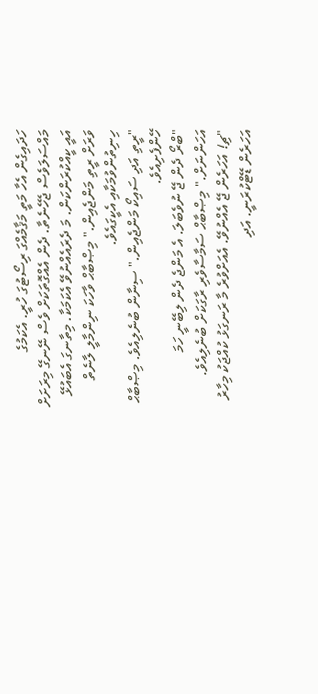ހަދައިގެން އެހާ މަތީ މަޤާމެއްގަ ރިސޯޓުގަ ހުރީ. އެކަމުގެ މައްސަލަވެސް ޖެހޭނެތާ. ދެން އެއްގޮތަކަށް ވެސް ނޭނގޭ މިރަށަށް އައީ ކީއްކުރަންކަން. މަ ދެރައެއްނުވޭ އެކަމަކާ. މިތާނގަ އެބައުޅޭ ވަރަށް ރީތި މަންޖެއިން." މިޞްބާޙް ވާހަކަ ނިންމާލީ ލާނެތް ހިނިތުންވުމަކާއި އެކީގައެވެ.
"ރީތި އަދި ސައިކޯ މަންޖެއިން." ސިނާން ބުނެލިއެވެ. މިޞްބާޙް ހޭންފެށިއެވެ.
"ބްރޯ ދެން ޖޭ ނުވެބަލަ. އެ މަންޖެ ދެން ލިބޭނީ ހަމަ އަހަންނަށް." މިޞްބާޙް ސަމާސާވެރި ރާގަކަށް ބުނެލިއެވެ.
"ޗި! އަހަރެން ޖޭ އެއްނުވޭ. އެއަށްވުރެ މާ ރަނގަޅު ކުއްޖަކު މިހާރު އަހަރެން ޑޭޓްކުރަނީ. އަދި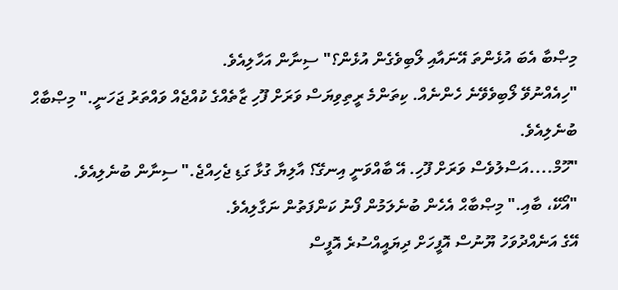މިޞްބާ އެބަ އުޅެންތަ އޭނައާއި ލޯބިވެގެން އުޅެން؟" ސިނާން އަހާލިއެވެ.
"ހިއެއްނުވޭ ލޯބިވެވޭނެ ހެންނެއް. ކިތަންމެ ރީތިވިޔަސް ވަރަށް ފޫހި ޒާތެއްގެ ކުއްޖެއް ވައްތަރު ޖަހަނީ." މިޞްބާޙް ބުނެލިއެވެ.
"ހޫމް....އަސްލުވެސް ވަރަށް ފޫހި. އޭ ބާއްވަނީ އިނގޭ؟ އާލިޔާ ގުޅާ ގަޑި ޖެހިއްޖެ." ސިނާން ބުނެލިއެވެ.
"އޯކޭ، ބާއި." މިޞްބާޙް އެހެން ބުނެލަމުން ފޯނު ކަންފަތުން ނަގާލިއެވެ.
އޭގެ އަނެއްދުވަހު ޔޫނުސް އޮފީހަށް ދިޔައީއްސުރެ އޮފީސް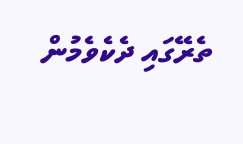ތެރޭގައި ދެކެވެމުން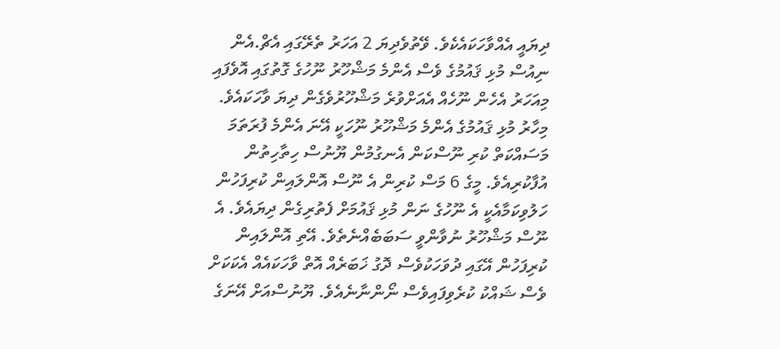ދިޔައީ އެއްވާހަކައެކެވެ. ވޭތުވެދިޔަ 2 އަހަރު ތެރޭގައި އެޗް.އެން ނިއުސް މުޅި ޤައުމުގެ ވެސް އެންމެ މަޝްހޫރު ނޫހުގެ ގޮތުގައި އޮވެފައި މިއަހަރު އެހެން ނޫހެއް އެއަށްވުރެ މަޝްހޫރުވެގެން ދިޔަ ވާހަކައެވެ. މިހާރު މުޅި ޤައުމުގެ އެންމެ މަޝްހޫރު ނޫހަކީ އޭނަ އެންމެ ފުރަތަމަ މަސައްކަތް ކުރި ނޫސްކަން އެނގުމުން ޔޫނުސް ހިތާހިތުން އުފާކުރިއެވެ. މީގެ 6 މަސް ކުރިން އެ ނޫސް އޮންލައިން ކުރިފަހުން ހަލުވިކަމާއެކީ އެ ނޫހުގެ ނަން މުޅި ޤައުމަށް ފެތުރިގެން ދިޔައެވެ. އެ ނޫސް މަޝްހޫރު ނުވާންވީ ސަބަބެއްނެތެވެ. އޭތި އޮންލައިން ކުރިފަހުން އޭގައި ދުވަހަކުވެސް ދޮގު ޚަބަރެއް އޮތް ވާހަކައެއް އެކަކަށް ވެސް ޝައްކު ކުރެވިފައިވެސް ނޯންނާނެއެވެ. ޔޫނުސްއަށް އޭނަގެ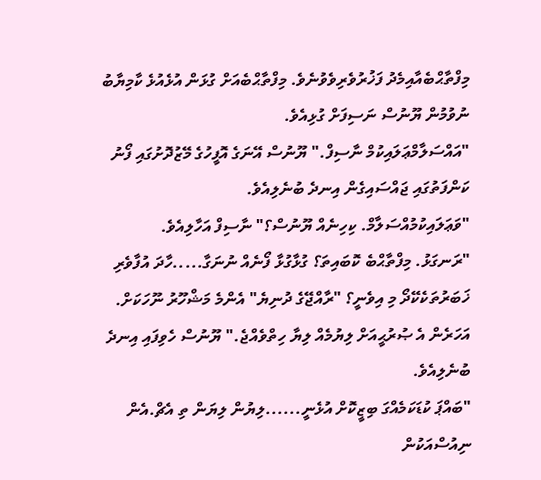މިފްތާޙްބެއާއިމެދު ފަޚުރުވެރިވެވުނެވެ. މިފްތާޙްބެއަށް ގުޅަން އުޅެއުޅެ ކާމިޔާބު ނުވުމުން ޔޫނުސް ނަސިފަށް ގުޅިއެވެ.
"އައްސަލާމްޢަލައިކުމް ނާސިފް." ޔޫނުސް އޭނަގެ އޮފީހުގެ މޭޒުދޮށުގައި ފޯނު ކަންފަތުގައި ޖައްސައިގެން އިނދެ ބުނެލިއެވެ.
"ވަޢަލައިކުމުއްސަލާމް. ކިހިނެއް ޔޫނުސް؟" ނާސިފް އަހާލިއެވެ.
"ރަނގަޅު. މިފްތާޙްބެ ކޮބައިތަ؟ ގުޅާގުޅާ ފޯނެއް ނުނަގާ.....ހާދަ އުފާވެރި ޚަބަރުތަކެކޭދޯ މި އިވެނީ؟ "ރާއްޖޭގެ ދުނިޔެ" އެންމެ މަޝްހޫރު ނޫހަކަށް. އަހަރެން އެ ޞުރުޙީއަށް ލިޔުމެއް ލިޔާ ހިތްވެއްޖެ." ޔޫނުސް ހެވިފައި އިނދެ ބުނެލިއެވެ.
"ބައްޕަ ކުޑަކަމެއްގަ ބިޒީކޮށް އުޅެނީ......ލިޔުން ލިޔަން ތި އެޗް.އެން ނިއުސްއަކުން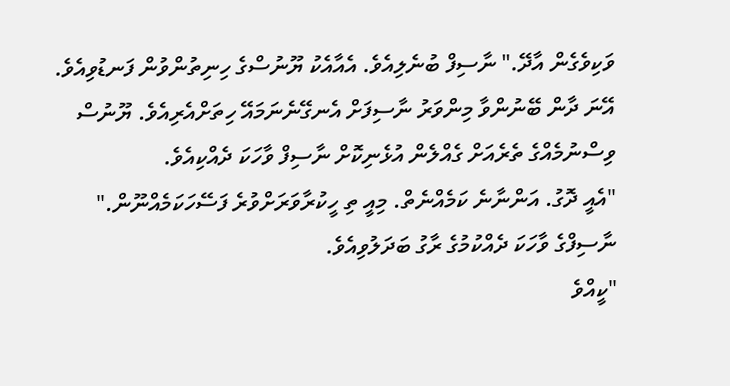ވަކިވެގެން އާދޭ." ނާސިފް ބުނެލިއެވެ. އެއާއެކު ޔޫނުސްގެ ހިނިތުންވުން ފަނޑުވިއެވެ. އޭނަ ދާން ބޭނުންވާ މިންވަރު ނާސިފަށް އެނގޭނެނަމައޭ ހިތަށްއެރިއެވެ. ޔޫނުސް ވިސްނުމެއްގެ ތެރެއަށް ގެއްލެން އުޅެނިކޮށް ނާސިފް ވާހަކަ ދެއްކިއެވެ.
"އެއީ ދޮގު. އަންނާނެ ކަމެއްނެތް. މިއީ ތި ހީކުރާވަރަށްވުރެ ފަސޭހަކަމެއްނޫން." ނާސިފްގެ ވާހަކަ ދެއްކުމުގެ ރާގު ބަދަލުވިއެވެ.
"ކީއްވެ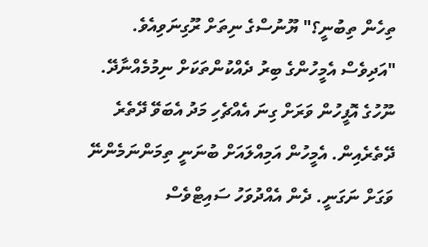ތިހެން ތިބުނީ؟" ޔޫނުސްގެ ނިތަށް ރޫގިނަވިއެވެ.
"އަދިވެސް އެމީހުންގެ ބިރު ދެއްކުންތަކަށް ނިމުމެއްނާދޭ. ނޫހުގެ އޮފީހުން ވަރަށް ގިނަ އެއްޗެހި މަދު އެބަވޭ ދޭތެރެ ދޭތެރެއިން. އެމީހުން އަމިއްލައަށް ބުނަނީ ތިމަންނަމެންނޭ ވަގަށް ނަގަނީ. ދެން އެއްދުވަހު ސައިޓްވެސް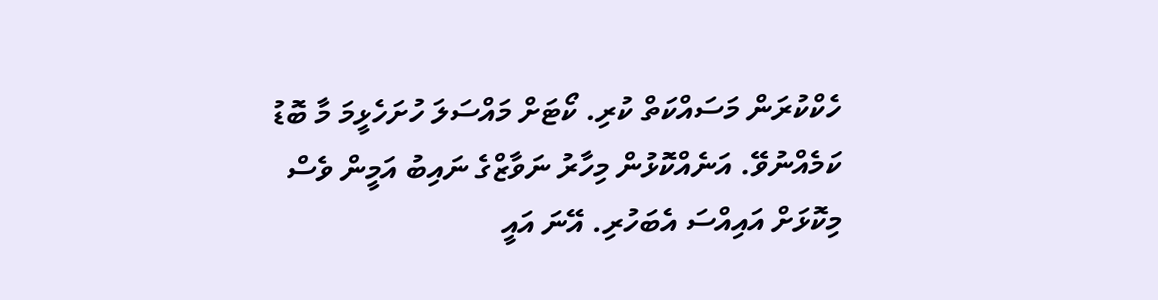ހެކްކުރަން މަސައްކަތް ކުރި. ކޯޓަށް މައްސަލަ ހުށަހެޅީމަ މާ ބޮޑު ކަމެއްނުވޭ. އަނެއްކޮޅުން މިހާރު ނަވާޒްގެ ނައިބު އަމީން ވެސް މިކޮޅަށް އައިއްސަ އެބަހުރި. އޭނަ އައީ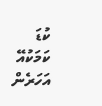ކުޑަ ކަމަކުއޭ އަހަރެން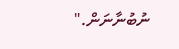ނުބުނާނަން."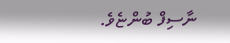ނާސިފް ބުންޏެވެ.